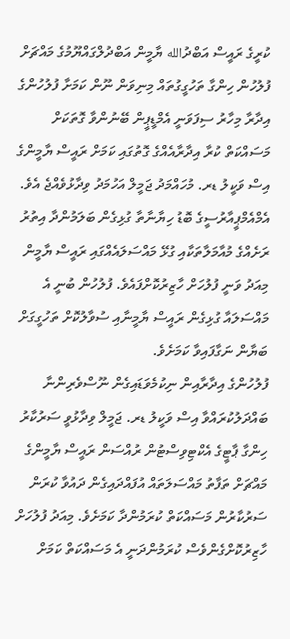ކުރީގެ ރައީސް އަބްދުالله ޔާމީން އަބްދުލްގައްޔޫމުގެ މައްޗަށް ފުލުހުން ހިންގާ ތަހުގީގުތައް މިނިވަން ނޫން ކަމަށާ ފުލުހުންގެ އިދާރާ މިހާރު ސިފަވަނީ އެމްޑީޕީން ބޭނުންވާ ގޮތަކަށް މަސައްކަތް ކުރާ އިދާރާއެއްގެ ގޮތުގައި ކަމަށް ރައީސް ޔާމީންގެ އިސް ވަކީލު ޑރ. މުހައްމަދު ޖަމީލް އަހުމަދު ވިދާޅުވެއްޖެ އެވެ.
އެމްއެމްޕީއާރުސީގެ ބޮޑު ހިޔާނާތާ ގުޅިގެން ބަލަމުންދާ އިތުރު ރަށެއްގެ މުއާމަލާތަކާއި ގުޅޭ މައްސަލައެއްގައި ރައީސް ޔާމީން މިއަދު ވަނީ ފުލުހަށް ހާޒިރުކޮށްފައެވެ. ފުލުހުން ބުނީ އެ މައްސަލައާ ގުޅިގެން ރައީސް ޔާމީނާއި ސުވާލުކޮށް ތަހުގީގަށް ބަޔާން ނަގާފައިވާ ކަމަށެވެ.
ފުލުހުންގެ އިދާރާއިން ނިކުމެވަޑައިގެން ނޫސްވެރިންނާ ބައްދަލުކުރައްވާ އިސް ވަކީލު ޑރ. ޖަމީލް ވިދާޅުވީ ސަރުކާރު ހިންގާ ޕާޓީގެ އެކްޓިވިސްޓުން ރުއްސަން ރައީސް ޔާމީންގެ މައްޗަށް ތަފާތު މައްސަލަތައް އުފައްދައިގެން ދައުވާ ކުރަން ސަރުކާރުން މަސައްކަތް ކުރަމުންދާ ކަމަށެވެ. މިއަދު ފުލުހަށް ހާޒިރުކޮށްގެންވެސް ކުރަމުންދަނީ އެ މަސައްކަތް ކަމަށް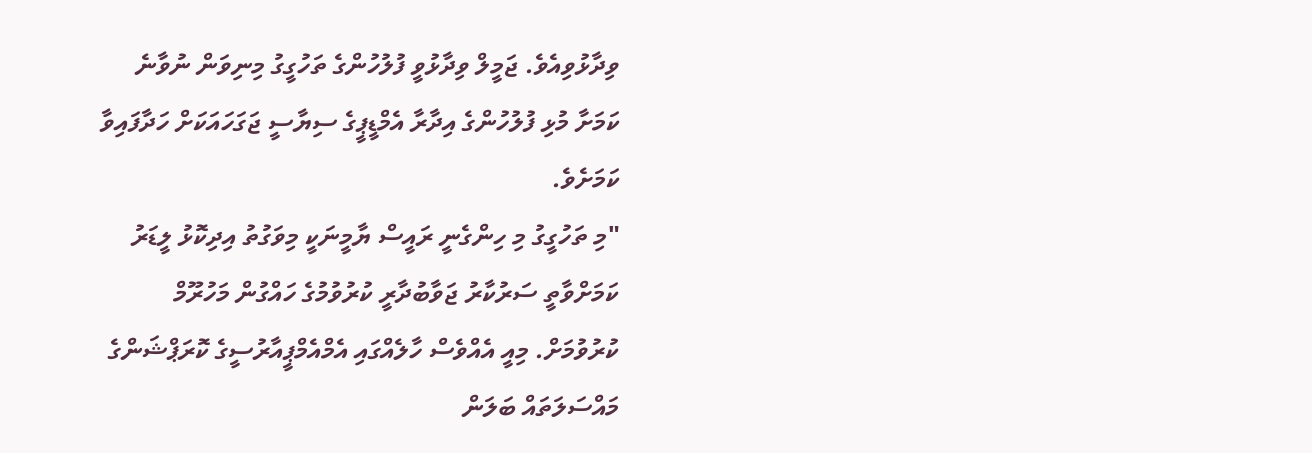ވިދާޅުވިއެވެ. ޖަމީލް ވިދާޅުވީ ފުލުހުންގެ ތަހުގީގު މިނިވަން ނުވާނެ ކަމަށާ މުޅި ފުލުހުންގެ އިދާރާ އެމްޑީޕީގެ ސިޔާސީ ޖަގަހައަކަށް ހަދާފައިވާ ކަމަށެވެ.
"މި ތަހުގީގު މި ހިންގެނީ ރައީސް ޔާމީނަކީ މިވަގުތު އިދިކޮޅު ލީޑަރު ކަމަށްވާތީ ސަރުކާރު ޖަވާބުދާރީ ކުރުވުމުގެ ހައްގުން މަހުރޫމް ކުރުވުމަށް. މިއީ އެއްވެސް ހާލެއްގައި އެމްއެމްޕީއާރުސީގެ ކޮރަޕްޝަންގެ މައްސަލަތައް ބަލަން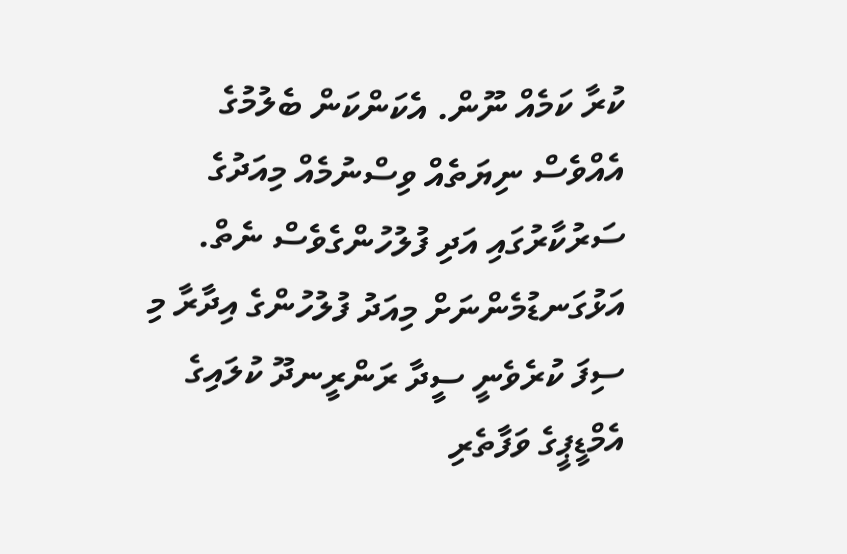ކުރާ ކަމެއް ނޫން. އެކަންކަން ބެލުމުގެ އެއްވެސް ނިޔަތެއް ވިސްނުމެއް މިއަދުގެ ސަރުކާރުގައި އަދި ފުލުހުންގެވެސް ނެތް. އަޅުގަނޑުމެންނަށް މިއަދު ފުލުހުންގެ އިދާރާ މި ސިފަ ކުރެވެނީ ސީދާ ރަންރީނދޫ ކުލައިގެ އެމްޑީޕީގެ ވަފާތެރި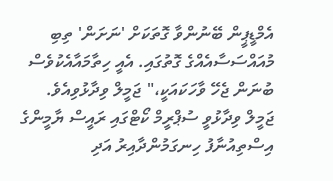އެމްޑީޕީން ބޭނުންވާ ގޮތަކަށް 'ނަށަން' ތިބި މުއައްސަސާއެއްގެ ގޮތުގައި. އެއީ ހިތާމައާއެކުވެސް ބުނަން ޖެހޭ ވާހަކައަކީ،" ޖަމީލް ވިދާޅުވިއެވެ.
ޖަމީލް ވިދާޅުވީ ސުޕްރީމް ކޯޓްގައި ރައީސް ޔާމީންގެ އިސްތިއުނާފު ހިނގަމުންދާއިރު އަދި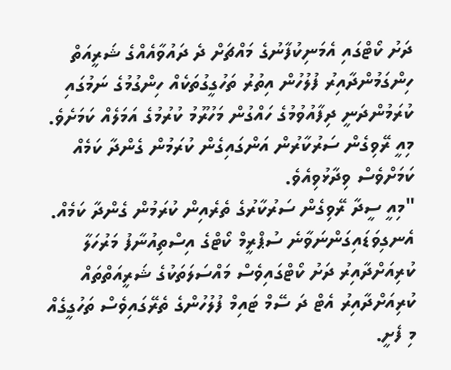ދަށު ކޯޓްގައި އެމަނިކުފާނުގެ މައްޗަށް ދެ ދައުވާއެއްގެ ޝަރީއަތް ހިންގަމުންދާއިރު ފުލުހުން އިތުރު ތަހުގީގުތަކެއް ހިންގުމުގެ ނަމުގައި ކުރަމުންދަނީ ދިފާއުވުމުގެ ހައްގުން މަހުރޫމު ކުރުމުގެ އަމަލެއް ކަމަށެވެ. މިއީ ރޭވިގެން ސަރުކާރުން އަންގައިގެން ކުރަމުން ގެންދާ ކަމެއް ކަމަށްވެސް ވިދާޅުވިއެވެ.
"މިއީ ސީދާ ރޭވިގެން ސަރުކާރުގެ ތެރެއިން ކުރަމުން ގެންދާ ކަމެއް. އެނގިވަޑައިގަންނަވާނެ ސުޕްރީމް ކޯޓްގެ އިސްތިއުނާފު މަރުހަލާ ކުރިއަށްދާއިރު ދަށު ކޯޓްގައިވެސް މައްސަލަތަކުގެ ޝަރީއަތްތައް ކުރިއަށްދާއިރު އެޓް ދަ ސޭމް ޓައިމް ފުލުހުންގެ ތެރޭގައިވެސް ތަހުގީގެއް މި ފެށީ.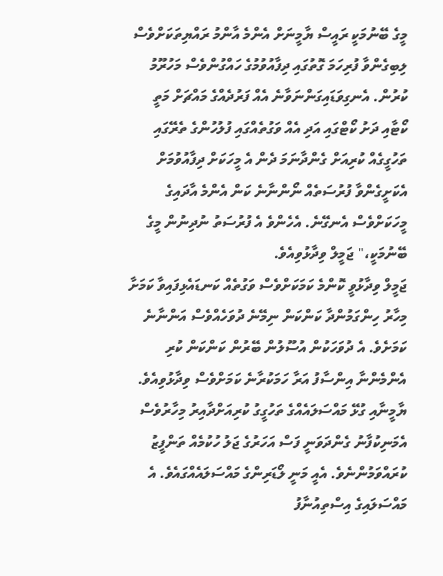މީގެ ބޭނުމަކީ ރައީސް ޔާމީނަށް އެންމެ އާންމު ރައްޔިތަކަށްވެސް ލިބިގެންވާ ފުރިހަމަ ގޮތުގައި ދިފާއުވުމުގެ ހައްގުންވެސް މަހުރޫމު ކުރުން. އެނގިވަޑައިގަންނަވާނެ އެއް ފަރުދެއްގެ މައްޗަށް މަތީ ކޯޓާއި ދަށު ކޯޓްގައި އަދި އެއް ވަގުތެއްގައި ފުލުހުންގެ ތެރޭގައި ތަހުގީގެއް ކުރިއަށް ގެންދާނަމަ ދެން އެ މީހަކަށް ދިފާއުވުމަށް އެކަށީގެންވާ ފުރުސަތެއް ނޯންނާނެ ކަން އެންމެ އާދައިގެ މީހަކަށްވެސް އެނގޭނެ. އެހެންވެ އެ ފުރުސަތު ނުދިނުން މީގެ ބޭނުމަކީ،" ޖަމީލް ވިދާޅުވިއެވެ.
ޖަމީލް ވިދާޅުވީ ކޮންމެ ކަމަކަށްވެސް ވަގުތެއް ކަނޑައެޅިފައިވާ ކަމަށާ މިހާރު ހިންގަމުންދާ ކަންކަން ނިމޭނެ ދުވަހެއްވެސް އަންނާނެ ކަމަށެވެ. އެ ދުވަހަކުން އުސޫލުން ބޭރުން ކަންކަން ކުރި އެންމެންނާ އިންސާފު އަރާ ހަމަކުރާނެ ކަމަށްވެސް ވިދާޅުވިއެވެ.
ޔާމީނާއި ގުޅޭ މައްސަލައެއްގެ ތަހުގީގު ކުރިއަށްދާއިރު މިހާރުވެސް އެމަނިކުފާނު ގެންދަވަނީ ފަސް އަހަރުގެ ޖަލު ހުކުމެއް ތަންފީޒު ކުރައްވަމުންނެވެ. އެއީ މަނީ ލޯޑަރިންގެ މައްސަލައެއްގައެވެ. އެ މައްސަލައިގެ އިސްތިއުނާފު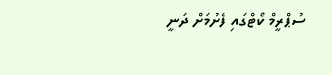ސުޕްރީމް ކޯޓްގައި ފެށުމަށް ދަނީ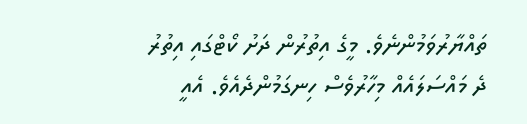ތައްޔާރުވަމުންނެވެ. މީގެ އިތުރުން ދަށު ކޯޓްގައި އިތުރު ދެ މައްސަލައެއް މިހާރުވެސް ހިނގަމުންދެއެވެ. އެއީ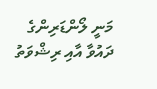މަނީ ލޯންޑަރިންގެ ދައުވާ އާއި ރިޝްވަތު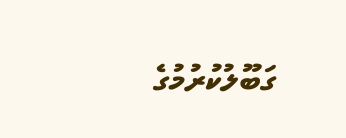ގަބޫލުކުރުމުގެ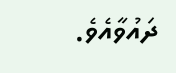ދައުވާއެވެ.